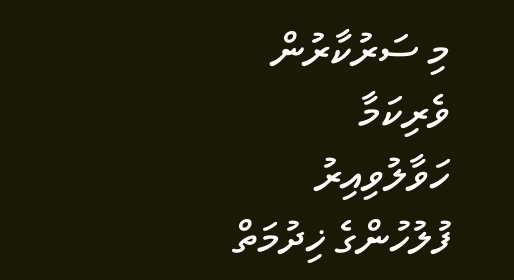މި ސަރުކާރުން ވެރިކަމާ ހަވާލުވިއިރު ފުލުހުންގެ ޚިދުމަތް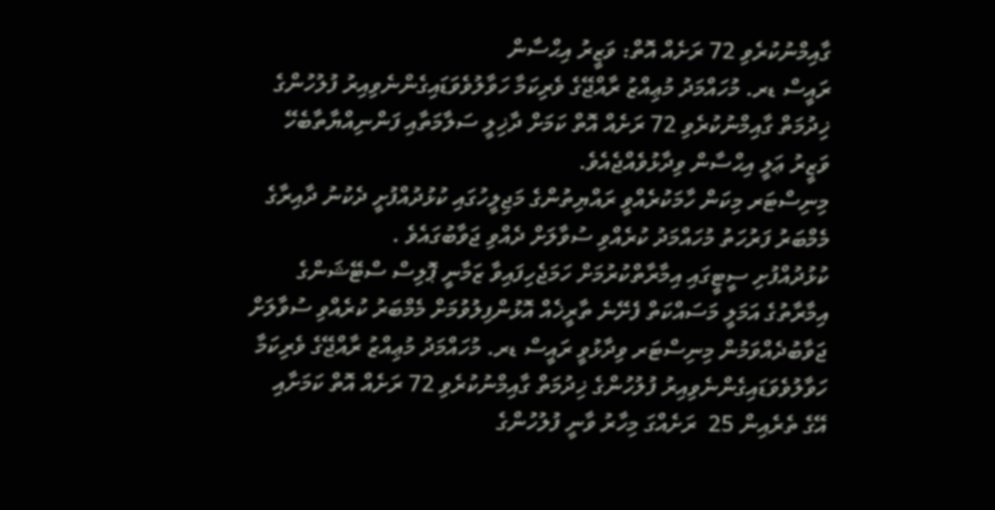ގާއިމްނުކުރެވި 72 ރަށެއް އޮތް: ވަޒީރު އިޙްސާން
ރައީސް ޑރ. މުހައްމަދު މުޢިއްޒު ރާއްޖޭގެ ވެރިކަމާ ހަވާލުވެވަޑައިގެންނެވިއިރު ފުލުހުންގެ ޚިދުމަތް ގާއިމްނުކުރެވި 72 ރަށެއް އޮތް ކަމަށް ދާޚިލީ ސަލާމަތާއި ފަންނިއްޔާތާބެހޭ ވަޒީރު ޢަލީ އިޙްސާން ވިދާޅުވެއްޖެއެވެ.
މިނިސްޓަރ މިކަން ހާމަކުރެއްވީ ރައްޔިތުންގެ މަޖިލީހުގައި ކުޅުދުއްފުށީ ދެކުނު ދާއިރާގެ މެމްބަރު ފަރުހަތު މުހައްމަދު ކުރެއްވި ސުވާލަށް ދެއްވި ޖަވާބުގައެވެ .
ކުޅުދުއްފުށި ސީޓީގައި އިމާރާތްކުރުމަށް ހަމަޖެހިފައިވާ ޒަމާނީ ޕޮލިސް ސްޓޭޝަންގެ އިމާރާތުގެ އަމަލީ މަސައްކަތް ފެށޭނެ ތާރީޚެއް އޮޅުންފިލުވުމަށް މެމްބަރު ކުރެއްވި ސުވާލަށް ޖަވާބުދެއްވަމުން މިނިސްޓަރ ވިދާޅުވީ ރައީސް ޑރ. މުހައްމަދު މުޢިއްޒު ރާއްޖޭގެ ވެރިކަމާ ހަވާލުވެވަޑައިގެންނެވިއިރު ފުލުހުންގެ ޚިދުމަތް ގާއިމްނުކުރެވި 72 ރަށެއް އޮތް ކަމަށާއި އޭގެ ތެރެއިން 25  ރަށެއްގަ މިހާރު ވާނީ ފުލުހުންގެ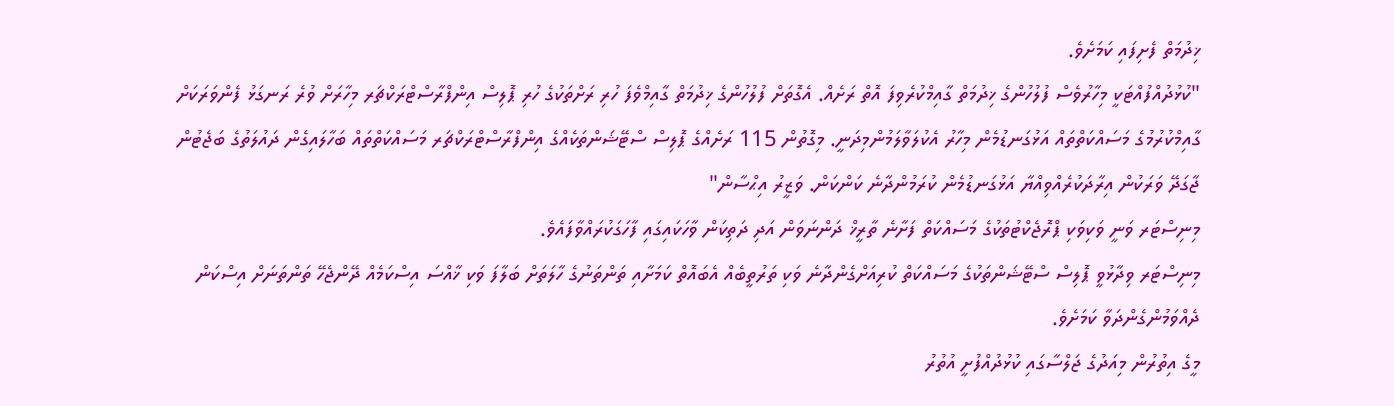ޚިދުމަތް ފެށިފައި ކަމަށެވެ.
"ކުޅުދުއްފުއްޓަކީ މިހާރުވެސް ފުލުހުންގެ ޚިދުމަތް ގާއިމްކުރެވިފަ އޮތް ރަށެއް. އެގޮތަށް ފުލުހުންގެ ޚިދުމަތް ގާއިމްވެފަ ހުރި ރަށްތަކުގެ ހުރި ޕޮލިސް އިންފްރާސްޓްރަކްޗަރ މިހާރަށް ވުރެ ރަނގަޅު ފެންވަރަކަށް ގާއިމްކުރުމުގެ މަސައްކަތްތައް އަޅުގަނޑުމެން މިހާރު އެކުލަވާލަމުންމިދަނީ. މިގޮތުން 115 ރަށެއްގެ ޕޮލިސް ސްޓޭޝަންތަކެއްގެ އިންފްރާސްޓްރަކްޗަރ މަސައްކަތްތައް ބަހާލައިގެން ދައުލަތުގެ ބަޖެޓުން ޖާގަދޭ ވަރަކުން އިރާދަކުރެއްވިއްޔާ އަޅުގަނޑުމެން ކުރަމުންދާނެ ކަންކަން. ވަޒީރު އިޙްސާން"
މިނިސްޓަރ ވަނީ ވަކިވަކި ޕްރޮޖެކްޓުތަކުގެ މަސައްކަތް ފަށާނެ ތާރީޚް ދަންނަވަން އަދި ދަތިކަން ވާހަކައިގައި ފާހަގަކުރައްވާފައެވެ.
މިނިސްޓަރ ވިދާޅުވީ ޕޮލިސް ސްޓޭޝަންތަކުގެ މަސައްކަތް ކުރިއަށްގެންދާނެ ވަކި ތަރުތީބެއް އެބައޮތް ކަމަށާއި ތަންތަނުގެ ހާލަތަށް ބަލާފަ ވަކި ޚާއްސަ އިސްކަމެއް ދޭންޖެހޭ ތަންތަނަށް އިސްކަން ދެއްވަމުންގެންދަވާ ކަމަށެވެ.
މީގެ އިތުރުން މިއަދުގެ ޖަލްސާގައި ކުޅުދުއްފުށީ އުތުރު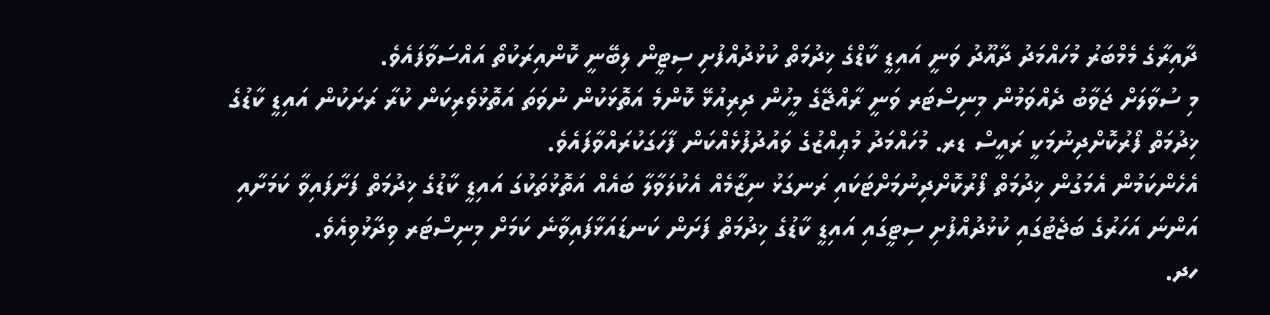ދާއިރާގެ މެމްބަރު މުހައްމަދު ދާއޫދު ވަނީ އައިޑީ ކާޑްގެ ޚިދުމަތް ކުޅުދުއްފުށި ސިޓީން ލިބޭނީ ކޮންއިރަކުތޯ އައްސަވާފައެވެ.
މި ސުވާލަށް ޖަވާބު ދެއްވަމުން މިނިސްޓަރ ވަނީ ރާއްޖޭގެ މީހުން ދިރިއުޅޭ ކޮންމެ އަތޮޅަކުން ނުވަތަ އަތޮޅުވެރިކަން ކުރާ ރަށަކުން އައިޑީ ކާޑުގެ ޚިދުމަތް ފޯރުކޮށްދިނުމަކީ ރައީސް ޑރ. މުހައްމަދު މުޢިއްޒުގެ ވައުދުފުޅެއްކަން ފާހަގަކުރައްވާފައެވެ.
އެހެންކަމުން އެމަގުން ޚިދުމަތް ފޯރުކޮށްދިނުމަށްޓަކައި ރަނގަޅު ނިޒާމެއް އެކުލަވާލާ ބައެއް އަތޮޅުތަކުގަ އައިޑީ ކާޑުގެ ޚިދުމަތް ފަށާފައިވާ ކަމަށާއި އަންނަ އަހަރުގެ ބަޖެޓުގައި ކުޅުދުއްފުށި ސިޓީގައި އައިޑީ ކާޑުގެ ޚިދުމަތް ފަށަން ކަނޑައަޅާފައިވާނެ ކަމަށް މިނިސްޓަރ ވިދާޅުވިއެވެ.
ހދ.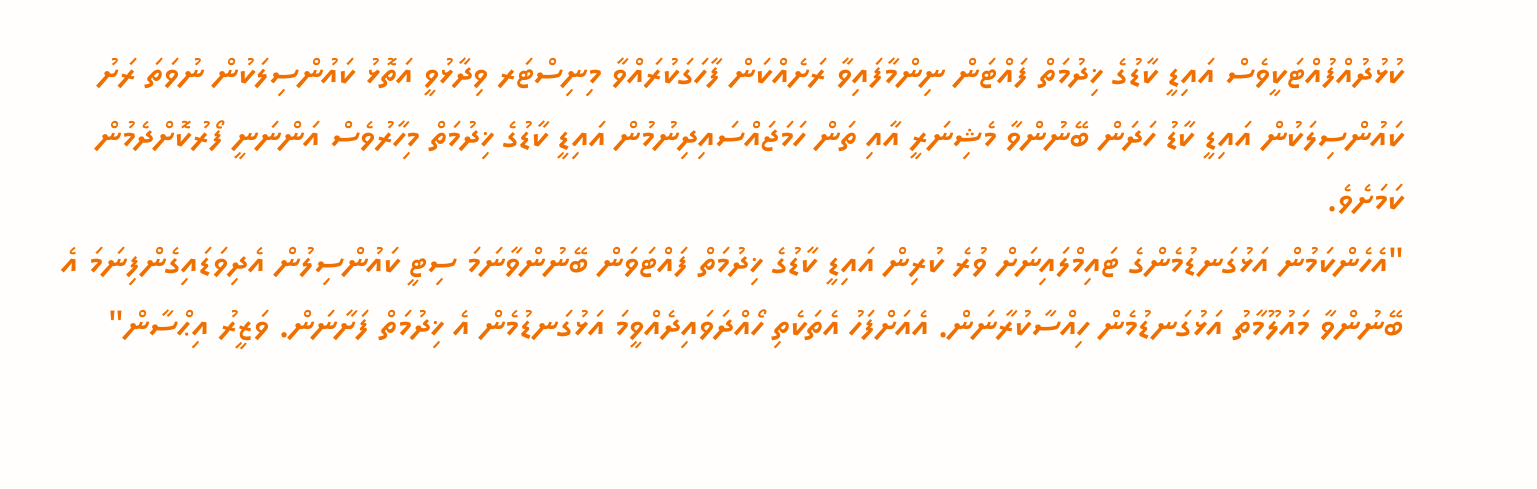ކުޅުދުއްފުއްޓަކީވެސް އައިޑީ ކާޑުގެ ޚިދުމަތް ފައްޓަން ނިންމާފައިވާ ރަށެއްކަން ފާހަގަކުރައްވާ މިނިސްޓަރ ވިދާޅުވީ އަތޮޅު ކައުންސިލަކުން ނުވަތަ ރަށު ކައުންސިލަކުން އައިޑީ ކާޑު ހަދަން ބޭނުންވާ މެޝިނަރީ އާއި ތަން ހަމަޖައްސައިދިނުމުން އައިޑީ ކާޑުގެ ޚިދުމަތް މިހާރުވެސް އަންނަނީ ފޯރުކޮށްދެމުން ކަމަށެވެ.
"އެހެންކަމުން އަޅުގަނޑުމެންގެ ޓައިމްލައިނަށް ވުރެ ކުރިން އައިޑީ ކާޑުގެ ޚިދުމަތް ފައްޓަވަން ބޭނުންވާނަމަ ސިޓީ ކައުންސިލުން އެދިވަޑައިގެންފިނަމަ އެ ބޭނުންވާ މައުލޫމާތު އަޅުގަނޑުމެން ހިއްސާކުރާނަން. އެއަށްފަހު އެތަކެތި ހޯއްދަވައިދެއްވީމަ އަޅުގަނޑުމެން އެ ޚިދުމަތް ފަށާނަން. ވަޒީރު އިޙްސާން"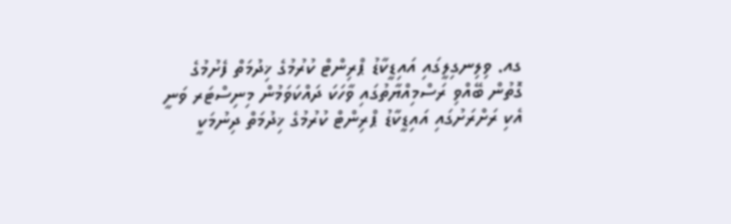ގއ. ވިލިނގިލީގައި އައިޑީކާޑު ޕްރިންޓް ކުރުމުގެ ޚިދުމަތް ފެށުމުގެ ގޮތުން ބޭއްވި ރަސްމިއްޔާތުގައި ވާހަކަ ދައްކަވަމުން މިނިސްޓަރ ވަނީ އެކި ރަށްރަށުގައި އައިޑީކާޑު ޕްރިންޓް ކުރުމުގެ ޚިދުމަތް ދިނުމަކީ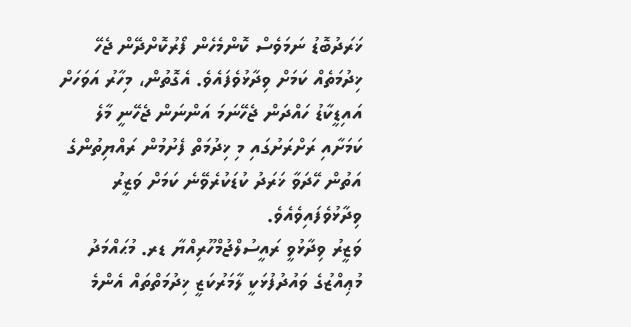ޚަރަދުބޮޑު ނަމަވެސް ކޮންމެހެން ފޯރުކޮށްދޭން ޖެހޭ ޚިދުމަތެއް ކަމަށް ވިދާޅުވެފައެވެ. އެގޮތުން، މިހާރު އަވަހަށް އައިޑީކާޑު ހައްދަން ޖެހޭނަމަ އަންނަން ޖެހޭނީ މާލެ ކަމަށާއި ރަށްރަށުގައި މި ޚިދުމަތް ފެށުމުން ރައްޔިތުންގެ އަތުން ހޭދަވާ ޚަރަދު ކުޑަކުރެވޭނެ ކަމަށް ވަޒީރު ވިދާޅުވެފައިވެއެވެ.
ވަޒީރު ވިދާޅުވީ ރައީސުލްޖުމްހޫރިއްޔާ ޑރ. މުޙައްމަދު މުޢިއްޒުގެ ވައުދުފުޅަކީ ލާމަރުކަޒީ ޚިދުމަތްތައް އެންމެ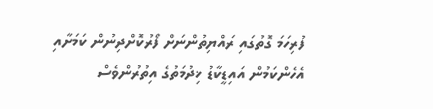ފުރިހަމަ ގޮތުގައި ރައްޔިތުންނަށް ފޯރުކޮށްދިނުން ކަމަށާއި އެހެންކަމުން އައިޑީކާޑު ޚިދުމަތުގެ އިތުރުންވެސް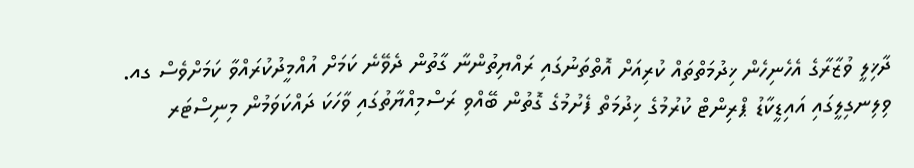ދާޚިލީ ވުޒާރާގެ އެހެނިހެން ޚިދުމަތްތައް ކުރިއަށް އޮތްތަނުގައި ރައްޔިތުންނާ ގާތުން ދެވޭނެ ކަމަށް އުއްމީދުކުރައްވާ ކަމަށްވެސް ގއ. ވިލިނގިލީގައި އައިޑީކާޑު ޕްރިންޓް ކުރުމުގެ ޚިދުމަތް ފެށުމުގެ ގޮތުން ބޭއްވި ރަސްމިއްޔާތުގައި ވާހަކަ ދައްކަވަމުން މިނިސްޓަރ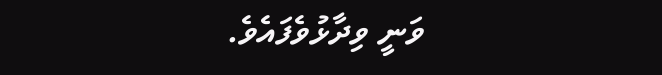ވަނީ ވިދާޅުވެފައެވެ.